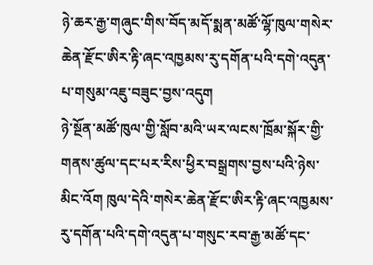ཉེ་ཆར་རྒྱ་གཞུང་གིས་བོད་མདོ་སྨན་མཚོ་ལྷོ་ཁུལ་གསེར་ཆེན་རྫོང་ཨིར་རྟི་ཞང་འཁྱམས་རུ་དགོན་པའི་དགེ་འདུན་པ་གསུམ་འཇུ་བཟུང་བྱས་འདུག
ཉེ་སྔོན་མཚོ་ཁུལ་གྱི་སློབ་མའི་ཡར་ལངས་ཁྲོམ་སྐོར་གྱི་གནས་ཚུལ་དང་པར་རིས་ཕྱིར་བསྒྲགས་བྱས་པའི་ཉེས་མིང་འོག ཁུལ་དེའི་གསེར་ཆེན་རྫོང་ཨིར་རྟི་ཞང་འཁྱམས་རུ་དགོན་པའི་དགེ་འདུན་པ་གསུང་རབ་རྒྱ་མཚོ་དང་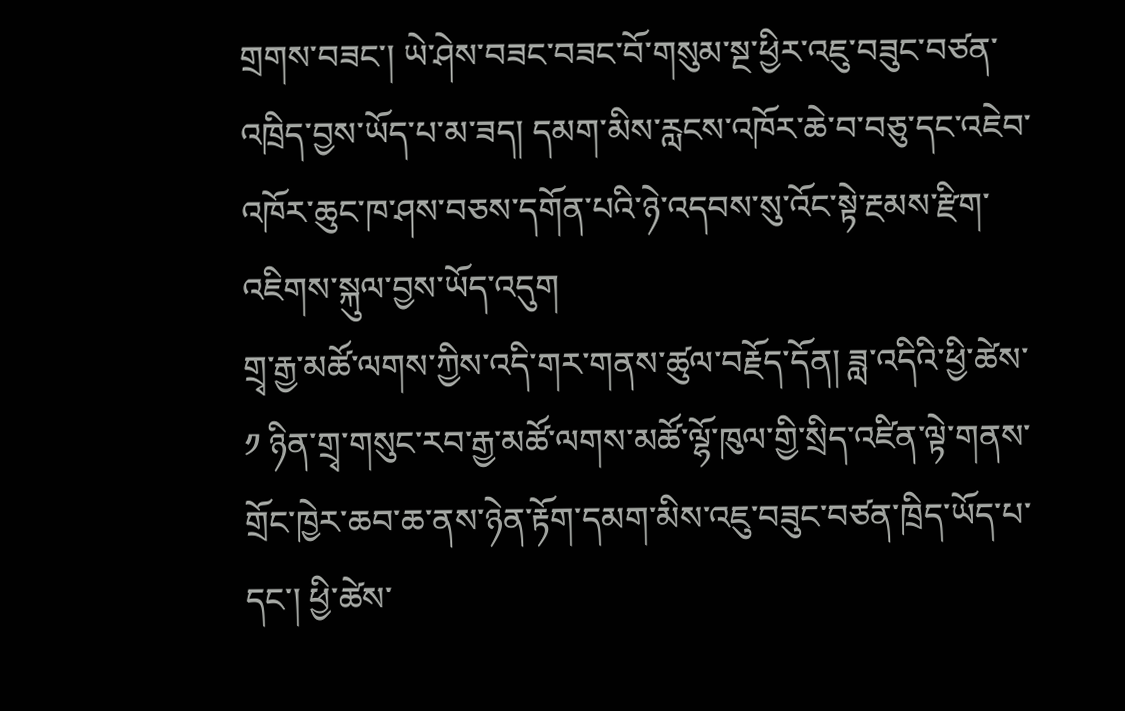གྲགས་བཟང་། ཡེ་ཤེས་བཟང་བཟང་བོ་གསུམ་སྔ་ཕྱིར་འཇུ་བཟུང་བཙན་འཁྲིད་བྱས་ཡོད་པ་མ་ཟད། དམག་མིས་རླངས་འཁོར་ཆེ་བ་བཅུ་དང་འཇེབ་འཁོར་ཆུང་ཁ་ཤས་བཅས་དགོན་པའི་ཉེ་འདབས་སུ་འོང་སྟེ་རྔམས་རྫིག་འཇིགས་སྐུལ་བྱས་ཡོད་འདུག
གྲྭ་རྒྱ་མཚོ་ལགས་ཀྱིས་འདི་གར་གནས་ཚུལ་བརྗོད་དོན། ཟླ་འདིའི་ཕྱི་ཚེས་ ༡ ཉིན་གྲྭ་གསུང་རབ་རྒྱ་མཚོ་ལགས་མཚོ་ལྷོ་ཁུལ་གྱི་སྲིད་འཛིན་ལྟེ་གནས་གྲོང་ཁྱེར་ཆབ་ཆ་ནས་ཉེན་རྟོག་དམག་མིས་འཇུ་བཟུང་བཙན་ཁྲིད་ཡོད་པ་དང་། ཕྱི་ཚེས་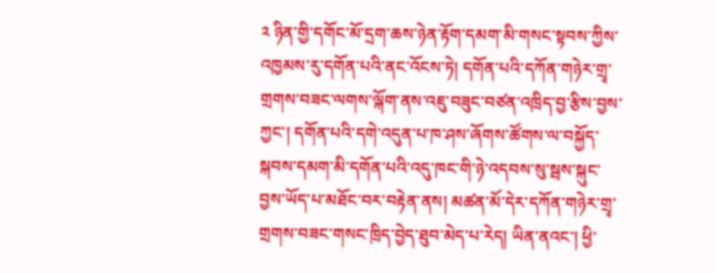༢ ཉིན་གྱི་དགོང་མོ་དྲག་ཆས་ཉེན་རྟོག་དམག་མི་གསང་སྟབས་ཀྱིས་འཁྱམས་རུ་དགོན་པའི་ནང་འོངས་ཏེ། དགོན་པའི་དཀོན་གཉེར་གྲྭ་གྲགས་བཟང་ལགས་ལྐོག་ནས་འཇུ་བཟུང་བཙན་འཁྲིད་བྱ་རྩིས་བྱས་ཀྱང་། དགོན་པའི་དགེ་འདུན་པ་ཁ་ཤས་ཞོགས་ཚོགས་ལ་བསྐྱོད་སྐབས་དམག་མི་དགོན་པའི་འདུ་ཁང་གི་ཉེ་འདབས་སུ་སྦས་སྐུང་བྱས་ཡོད་པ་མཐོང་བར་བརྟེན་ནས། མཚན་མོ་དེར་དཀོན་གཉེར་གྲྭ་གྲགས་བཟང་གསང་ཁྲིད་བྱེད་ཐུབ་མེད་པ་རེད། ཡིན་ནའང་། ཕྱི་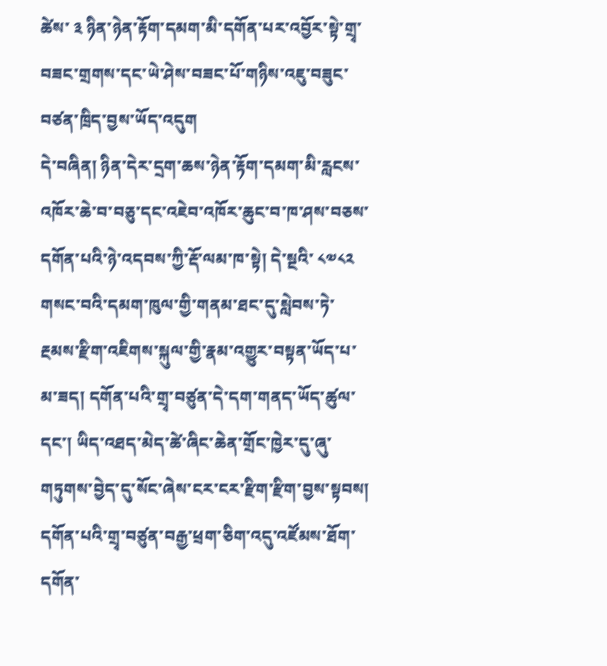ཚེས་ ༣ ཉིན་ཉེན་རྟོག་དམག་མི་དགོན་པར་འབྱོར་སྟེ་གྲྭ་བཟང་གྲགས་དང་ཡེ་ཤེས་བཟང་པོ་གཉིས་འཇུ་བཟུང་བཙན་ཁྲིད་བྱས་ཡོད་འདུག
དེ་བཞིན། ཉིན་དེར་དྲག་ཆས་ཉེན་རྟོག་དམག་མི་རླངས་འཁོར་ཆེ་བ་བཅུ་དང་འཇེབ་འཁོར་ཆུང་བ་ཁ་ཤས་བཅས་དགོན་པའི་ཉེ་འདབས་ཀྱི་རྡོ་ལམ་ཁ་སྟེ། དེ་སྔའི་ ༨༧༨༢ གསང་བའི་དམག་ཁུལ་གྱི་གནམ་ཐང་དུ་སླེབས་ཏེ་རྔམས་རྫིག་འཇིགས་སྐུལ་གྱི་རྣམ་འགྱུར་བསྟན་ཡོད་པ་མ་ཟད། དགོན་པའི་གྲྭ་བཙུན་དེ་དག་གནད་ཡོད་ཚུལ་དང་། ཡིད་འཐད་མེད་ཚེ་ཞིང་ཆེན་གྲོང་ཁྱེར་དུ་ཞུ་གཏུགས་བྱེད་དུ་སོང་ཞེས་ངར་ངར་རྫིག་རྫིག་བྱས་སྟབས། དགོན་པའི་གྲྭ་བཙུན་བརྒྱ་ཕྲག་ཅིག་འདུ་འཛོམས་ཐོག་དགོན་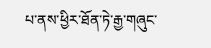པ་ནས་ཕྱིར་ཐོན་ཏེ་རྒྱ་གཞུང་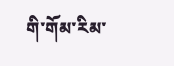གི་གོམ་རིམ་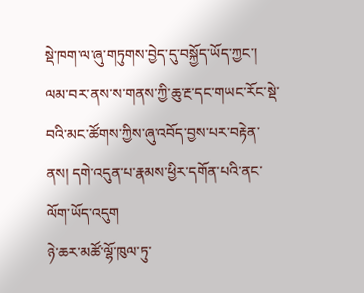སྡེ་ཁག་ལ་ཞུ་གཏུགས་བྱེད་དུ་བསྐྱོད་ཡོད་ཀྱང་། ལམ་བར་ནས་ས་གནས་ཀྱི་ཆུ་རྔ་དང་གཡང་རོང་སྡེ་བའི་མང་ཚོགས་ཀྱིས་ཞུ་འབོད་བྱས་པར་བརྟེན་ནས། དགེ་འདུན་པ་རྣམས་ཕྱིར་དགོན་པའི་ནང་ལོག་ཡོད་འདུག
ཉེ་ཆར་མཚོ་ལྷོ་ཁུལ་ཏུ་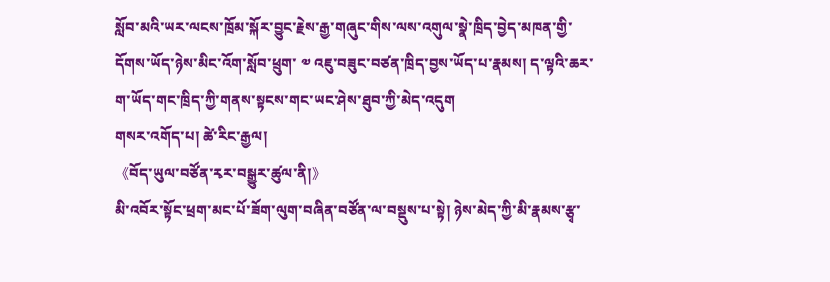སློབ་མའི་ཡར་ལངས་ཁྲོམ་སྐོར་བྱུང་རྗེས་རྒྱ་གཞུང་གིས་ལས་འགུལ་སྣེ་ཁྲིད་བྱེད་མཁན་གྱི་དོགས་ཡོད་ཉེས་མིང་འོག་སློབ་ཕྲུག་ ༧ འཇུ་བཟུང་བཙན་ཁྲིད་བྱས་ཡོད་པ་རྣམས། ད་ལྟའི་ཆར་ག་ཡོད་གང་ཁྲིད་ཀྱི་གནས་སྟངས་གང་ཡང་ཤེས་ཐུབ་ཀྱི་མེད་འདུག
གསར་འགོད་པ། ཚེ་རིང་རྒྱལ།
《བོད་ཡུལ་བཙོན་རྭར་བསྒྱུར་ཚུལ་ནི།》
མི་འབོར་སྟོང་ཕྲག་མང་པོ་ཟོག་ལུག་བཞིན་བཙོན་ལ་བསྡུས་པ་སྟེ། ཉེས་མེད་ཀྱི་མི་རྣམས་རྩྭ་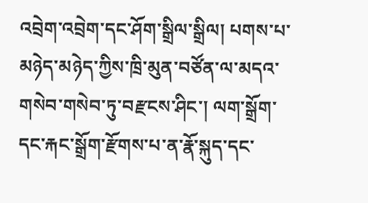འབྲེག་འབྲེག་དང་ཤོག་སྒྲིལ་སྒྲིལ། པགས་པ་མཉེད་མཉེད་ཀྱིས་ཁྲི་མུན་བཙོན་ལ་མདའ་གསེབ་གསེབ་ཏུ་བརྫངས་ཤིང་། ལག་སྒྲོག་དང་རྐང་སྒྲོག་རྫོགས་པ་ན་རྣོ་སྐུད་དང་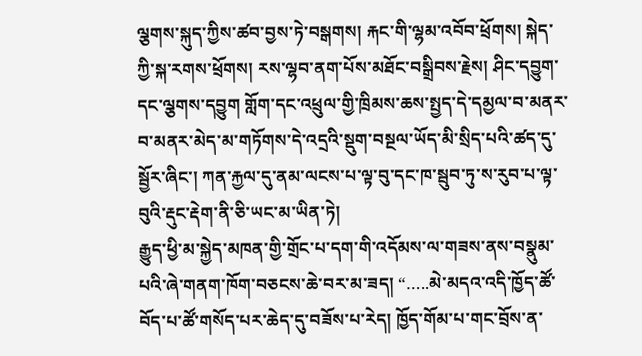ལྕགས་སྐུད་ཀྱིས་ཚབ་བྱས་ཏེ་བསྒགས། རྐང་གི་ལྷམ་འབོབ་ཕྲོགས། སྐེད་ཀྱི་སྐ་རགས་ཕྲོགས། རས་ལྷབ་ནག་པོས་མཐོང་བསྒྲིབས་རྗེས། ཤིང་དབྱུག་དང་ལྕགས་དབྱུག གློག་དང་འཕྲུལ་གྱི་ཁྲིམས་ཆས་སྤྱད་དེ་དམྱལ་བ་མནར་བ་མནར་མེད་མ་གཏོགས་དེ་འདྲའི་སྡུག་བསྔལ་ཡོད་མི་སྲིད་པའི་ཚད་དུ་སྦྱོར་ཞིང་། ཀན་རྐྱལ་དུ་ནམ་ལངས་པ་ལྟ་བུ་དང་ཁ་སྦུབ་ཏུ་ས་རུབ་པ་ལྟ་བུའི་རྡུང་རྡེག་ནི་ཅི་ཡང་མ་ཡིན་ཏེ།
རྒྱུད་ཕྱི་མ་སྐྱེད་མཁན་གྱི་གྲོང་པ་དག་གི་འདོམས་ལ་གཟས་ནས་བསྣུམ་པའི་ཞེ་གནག་ཁོག་བཅངས་ཆེ་བར་མ་ཟད། “…..མེ་མདའ་འདི་ཁྱོད་ཚོ་བོད་པ་ཚོ་གསོད་པར་ཆེད་དུ་བཟོས་པ་རེད། ཁྱོད་གོམ་པ་གང་བྲོས་ན་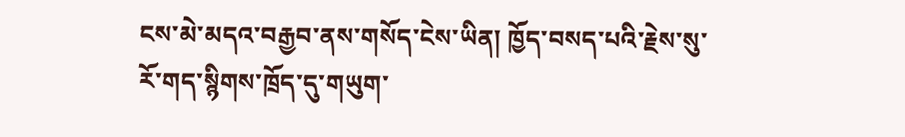ངས་མེ་མདའ་བརྒྱབ་ནས་གསོད་ངེས་ཡིན། ཁྱོད་བསད་པའི་རྗེས་སུ་རོ་གད་སྙིགས་ཁྲོད་དུ་གཡུག་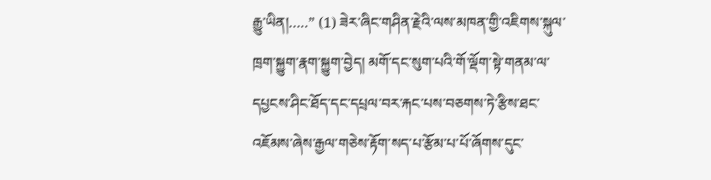རྒྱུ་ཡིན།…..” (1) ཟེར་ཞིང་གཤིན་རྗེའི་ལས་མཁན་གྱི་འཇིགས་སྐུལ་ཁྲག་སྐྱུག་རྣག་སྐྱུག་བྱེད། མགོ་དང་སུག་པའི་གོ་ལྡོག་སྟེ་གནམ་ལ་དཔྱངས་ཤིང་ཐོད་དང་དཔྲལ་བར་རྐང་པས་བཅགས་ཏེ་རྩིས་ཐང་འཇོམས་ཞེས་རྒྱལ་གཅེས་རྟོག་སད་པ་རྩོམ་པ་པོ་ཞོགས་དུང་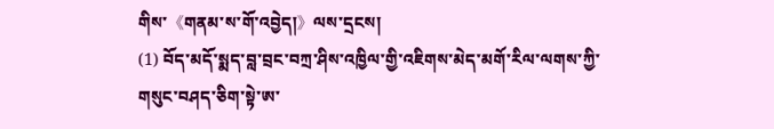གིས་《གནམ་ས་གོ་འབྱེད།》ལས་དྲངས།
(1) བོད་མདོ་སྨད་བླ་བྲང་བཀྲ་ཤིས་འཁྱིལ་གྱི་འཇིགས་མེད་མགོ་རིལ་ལགས་ཀྱི་གསུང་བཤད་ཅིག་སྟེ་ཨ་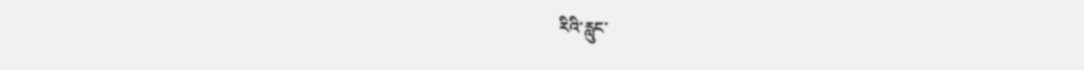རིའི་རླུང་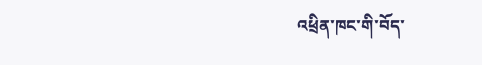འཕྲིན་ཁང་གི་བོད་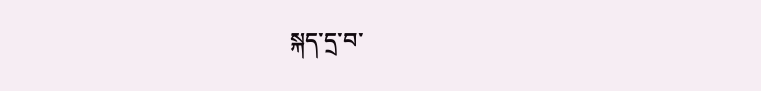སྐད་དྲ་བ་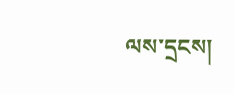ལས་དྲངས།